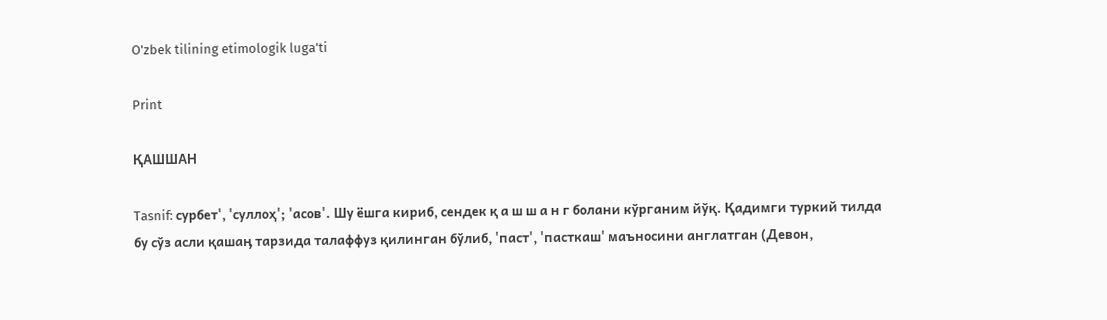O'zbek tilining etimologik luga'ti

Print

ҚАШШАН

Tasnif: сурбет', 'суллоҳ'; 'асов'. Шу ёшга кириб, сендек қ а ш ш а н г болани кўрганим йўқ. Қадимги туркий тилда бу сўз асли қашаӊ тарзида талаффуз қилинган бўлиб, 'паст', 'пасткаш' маъносини англатган (Девон,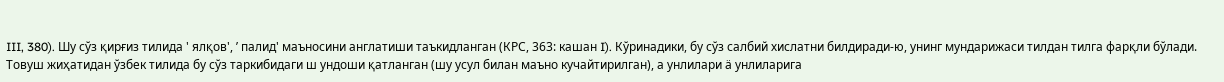III, 380). Шу сўз қирғиз тилида ' ялқов', ’ палид' маъносини англатиши таъкидланган (КРС, 363: кашан I). Кўринадики, бу сўз салбий хислатни билдиради-ю, унинг мундарижаси тилдан тилга фарқли бўлади. Товуш жиҳатидан ўзбек тилида бу сўз таркибидаги ш ундоши қатланган (шу усул билан маъно кучайтирилган), а унлилари ä унлиларига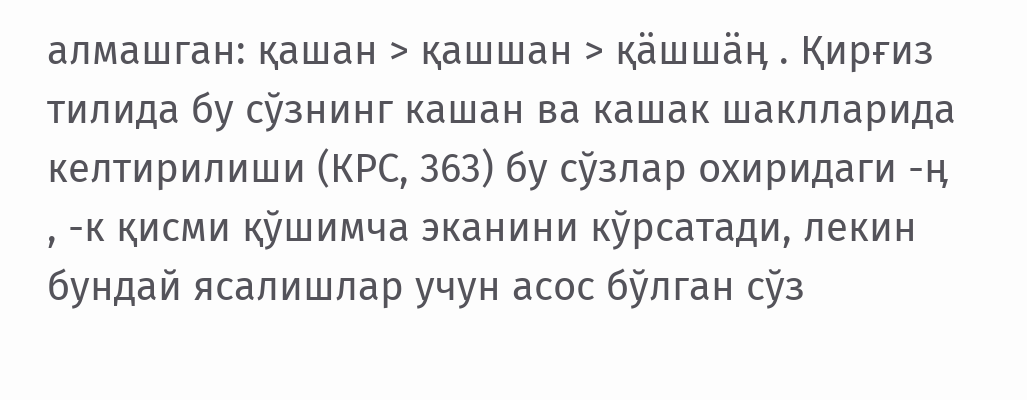алмашган: қашан > қашшан > қäшшäӊ . Қирғиз тилида бу сўзнинг кашан ва кашак шаклларида келтирилиши (КРС, 363) бу сўзлар охиридаги -ӊ , -к қисми қўшимча эканини кўрсатади, лекин бундай ясалишлар учун асос бўлган сўз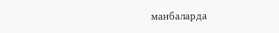манбаларда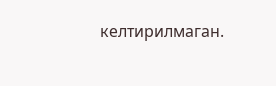келтирилмаган.